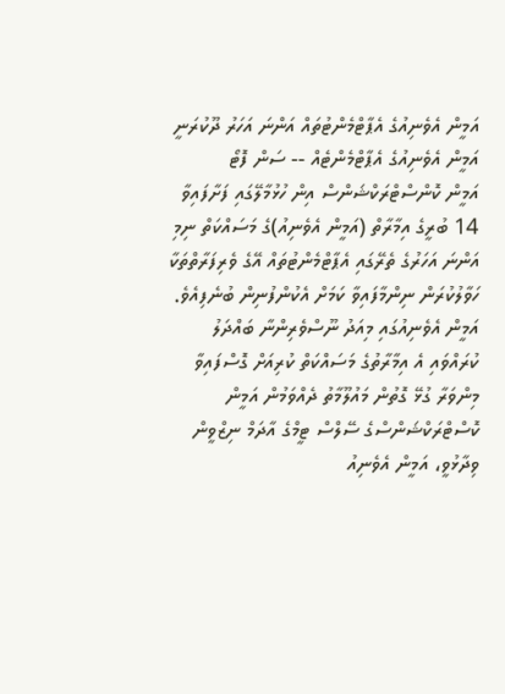އަމީން އެވެނިއުގެ އެޕާޓްމެންޓުތައް އަންނަ އަހަރު ދޫކުރަނީ
އަމީން އެވެނިއުގެ އެޕާޓްމެންޓެއް -- ސަން ފޮޓޯ
އަމީން ކޮންސްޓްރަކްޝަންސް އިން ހުޅުމާލޭގައި ފަށާފައިވާ 14 ބުރީގެ އިމާރާތް (އަމީން އެވެނިއު)ގެ މަސައްކަތް ނިމި އަންނަ އަހަރުގެ ތެރޭގައި އެޕާޓްމެންޓުތައް އޭގެ ވެރިފަރާތްތަކާ ހަވާލުކުރަން ނިންމާފައިވާ ކަމަށް އެކުންފުނިން ބުނެފިއެވެ.
އަމީން އެވެނިއުގައި މިއަދު ނޫސްވެރިންނާ ބައްދަލު ކުރައްވައި އެ އިމާރާތުގެ މަސައްކަތް ކުރިއަށް ގޮސްފައިވާ މިންވަރާ ގުޅޭ ގޮތުން މައުލޫމާތު ދެއްވަމުން އަމީން ކޮސްޓްރަކްޝަންސްގެ ސޭލްސް ޓީމްގެ އާދަމް ނިޒްވީން ވިދާޅުވީ، އަމީން އެވެނިއު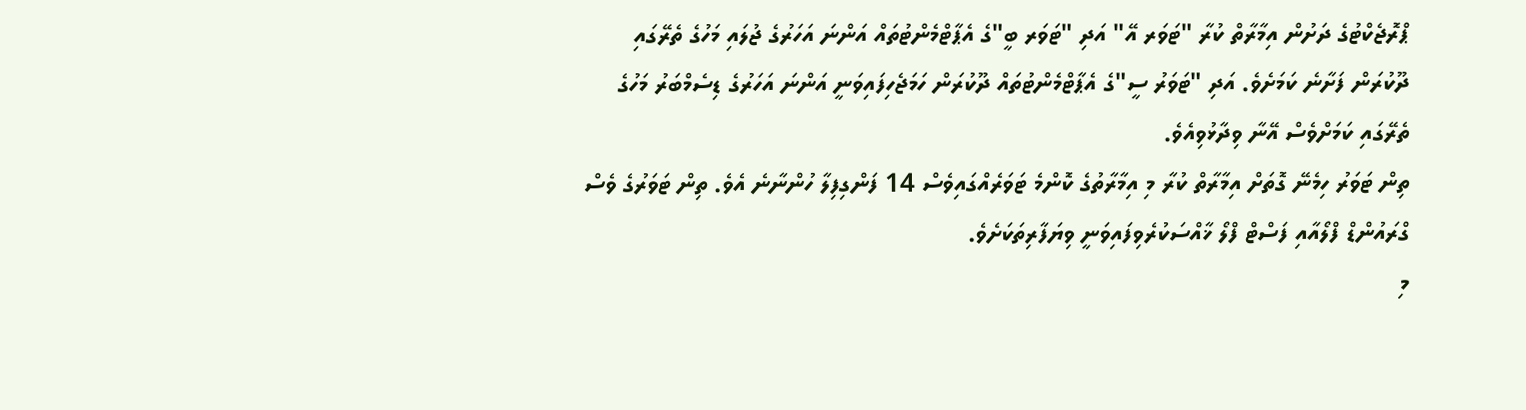ޕްރޮޖެކްޓުގެ ދަށުން އިމާރާތް ކުރާ "ޓަވަރ އޭ" އަދި "ޓަވަރ ބީ"ގެ އެޕާޓްމެންޓުތައް އަންނަ އަހަރުގެ ޖުލައި މަހުގެ ތެރޭގައި ދޫކުރަން ފަށާނެ ކަމަށެވެ. އަދި "ޓަވަރު ސީ"ގެ އެޕާޓްމެންޓުތައް ދޫކުރަން ހަމަޖެހިފައިވަނީ އަންނަ އަހަރުގެ ޑިސެމްބަރު މަހުގެ ތެރޭގައި ކަމަށްވެސް އޭނާ ވިދާޅުވިއެވެ.
ތިން ޓަވަރު ހިމެނޭ ގޮތަށް އިމާރާތް ކުރާ މި އިމާރާތުގެ ކޮންމެ ޓަވަރެއްގައިވެސް 14 ފަންގިފިލާ ހުންނާނެ އެވެ. ތިން ޓަވަރުގެ ވެސް ގްރައުންޑް ފްލޯއާއި ފަސްޓް ފްލޯ ޚާއްސަކުރެވިފައިވަނީ ވިޔަފާރިތަކަށެވެ.
މި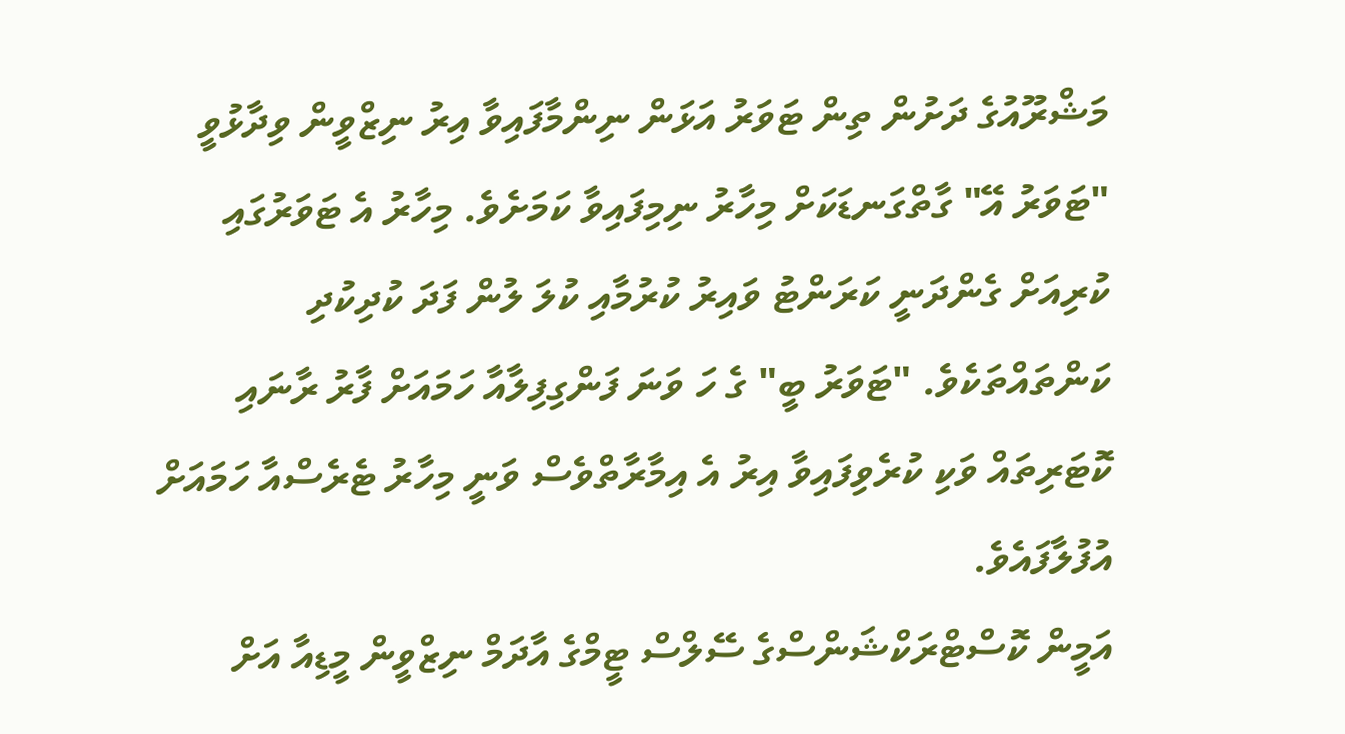މަޝްރޫއުގެ ދަށުން ތިން ޓަވަރު އަޅަން ނިންމާފައިވާ އިރު ނިޒްވީން ވިދާޅުވީ "ޓަވަރު އޭ" ގާތްގަނޑަކަށް މިހާރު ނިމިފައިވާ ކަމަށެވެ. މިހާރު އެ ޓަވަރުގައި ކުރިއަށް ގެންދަނީ ކަރަންޓު ވައިރު ކުރުމާއި ކުލަ ލުން ފަދަ ކުދިކުދި ކަންތައްތަކެވެ. "ޓަވަރު ބީ" ގެ ހަ ވަނަ ފަންގިފިލާއާ ހަމައަށް ފާރު ރާނައި ކޮޓަރިތައް ވަކި ކުރެވިފައިވާ އިރު އެ އިމާރާތްވެސް ވަނީ މިހާރު ޓެރެސްއާ ހަމައަށް އުފުލާފައެވެ.
އަމީން ކޮސްޓްރަކްޝަންސްގެ ސޭލްސް ޓީމްގެ އާދަމް ނިޒްވީން މީޑިއާ އަށް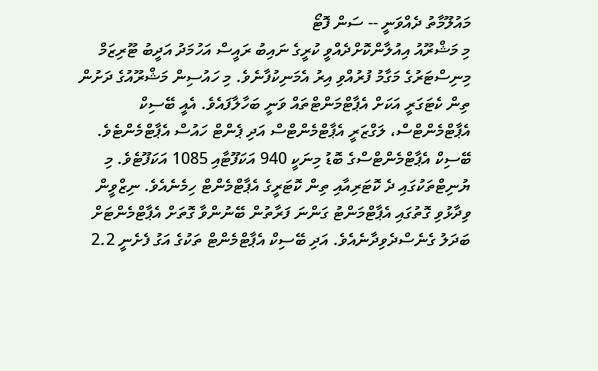މައުލޫމާތު ދެއްވަނީ -- ސަން ފޮޓޯ
މި މަޝްރޫއު އިއުލާންކޮށްދެއްވީ ކުރީގެ ނައިބު ރައީސް އަހުމަދު އަދީބު ޓޫރިޒަމް މިނިސްޓަރުގެ މަގާމު ފުރުއްވި އިރު އެމަނިކުފާނެވެ. މި ހައުސިން މަޝްރޫއުގެ ދަށުން ތިން ކެޓަގަރީ އަކަށް އެޕާޓްމަންޓްތައް ވަނީ ބަހާލާފައެވެ. އެއީ ބޭސިކް އެޕާޓްމެންޓްސް، ލަގްޒަރީ އެޕާޓްމެންޓްސް އަދި ޕެންޓް ހައުސް އެޕާޓްމެންޓެވެ.
ބޭސިކް އެޕާޓްމެންޓްސްގެ ބޮޑު މިނަކީ 940 އަކަފޫޓާއި 1085 އަކަފޫޓެވެ. މި ޔުނިޓްތަކުގައި ދެ ކޮޓަރިއާއި ތިން ކޮޓަރީގެ އެޕާޓްމެންޓް ހިމެނެއެވެ. ނިޒްވީން ވިދާޅުވި ގޮތުގައި އެޕާޓްމަންޓު ގަންނަ ފަރާތުން ބޭނުންވާ ގޮތަށް އެޕާޓްމެންޓަށް ބަދަލު ގެނެސްދެވިދާނެއެވެ. އަދި ބޭސިކް އެޕާޓްމެންޓް ތަކުގެ އަގު ފެށެނީ 2.2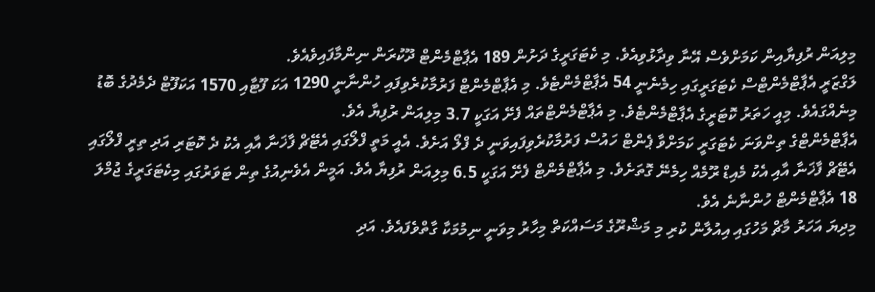މިލިއަން ރުފިޔާއިން ކަމަށްވެސް އޭނާ ވިދާޅުވިއެވެ. މި ކެޓަގަރީގެ ދަށުން 189 އެޕާޓްމެންޓް ދޫކުރަން ނިންމާފައިވެއެވެ.
ލަގްޒަރީ އެޕާޓްމެންޓްސް ކެޓަގަރީގައި ހިމެނެނީ 54 އެޕާޓްމެންޓެވެ. މި އެޕާޓްމެންޓް ފަރުމާކުރެވިފައި ހުންނާނީ 1290 އަކަ ފޫޓާއި 1570 އަކަފޫޓް ދެމެދުގެ ބޮޑު މިނެއްގައެވެ. މިއީ ހަތަރު ކޮޓަރީގެ އެޕާޓްމެންޓެވެ. މި އެޕާޓްމެންޓްތައް ފެށޭ އަގަކީ 3.7 މިލިއަން ރުފިޔާ އެވެ.
އެޕާޓްމެންޓްގެ ތިންވަނަ ކެޓަގަރީ ކަމަށްވާ ޕެންޓް ހައުސް ފަރުމާކުރެވިފައިވަނީ ދެ ފްލޯ އަށެވެ. އެއީ މަތީ ފްލޯގައި އެޓޭޗް ފާޚަނާ އާއި އެކު ދެ ކޮޓަރި އަދި ތިރީ ފްލޯގައި އެޓޭޗް ފާޚަނާ އާއި އެކު މެއިޑް ރޫމެއް ހިމެނޭ ގޮތަށެވެ. މި އެޕާޓްމެންޓް ފެށޭ އަގަކީ 6.5 މިލިއަން ރުފިޔާ އެވެ. އަމީން އެވެނިއުގެ ތިން ޓަވަރުގައި މިކެޓަގަރީގެ ޖުމްލަ 18 އެޕާޓްމެންޓް ހުންނާނެ އެވެ.
މިދިޔަ އަހަރު މާޗް މަހުގައި އިއުލާން ކުރި މި މަޝްރޫގެ މަސައްކަތް މިހާރު މިވަނީ ނިމުމަކާ ގާތްވެފައެވެ. އަދި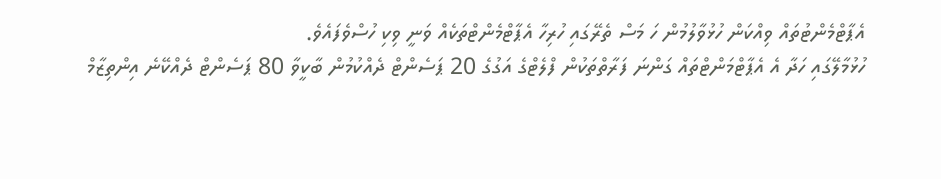އެޕާޓްމެންޓުތައް ވިއްކަން ހުޅުވާލުމުން ހަ މަސް ތެރޭގައި ހުރިހާ އެޕާޓްމެންޓްތަކެއް ވަނީ ވިކި ހުސްވެފައެވެ.
ހުޅުމާލޭގައި ހަދާ އެ އެޕާޓްމަންޓްތައް ގަންނަ ފަރާތްތަކުން ފްލެޓްގެ އަގުގެ 20 ޕަސެންޓް ދެއްކުމުން ބާކީވާ 80 ޕަސެންޓް ދެއްކޭނެ އިންތިޒާމް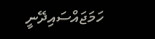ހަމަޖައްސައިދޭނީ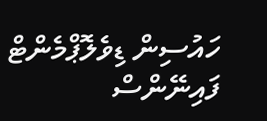ހައުސިން ޑިވެލޮޕްމެންޓް ފައިނޭންސް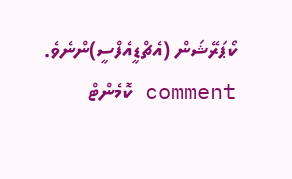ކޯޕަރޭޝަން (އެޗްޑީއެފްސީ)ންނެވެ.
comment ކޮމެންޓް